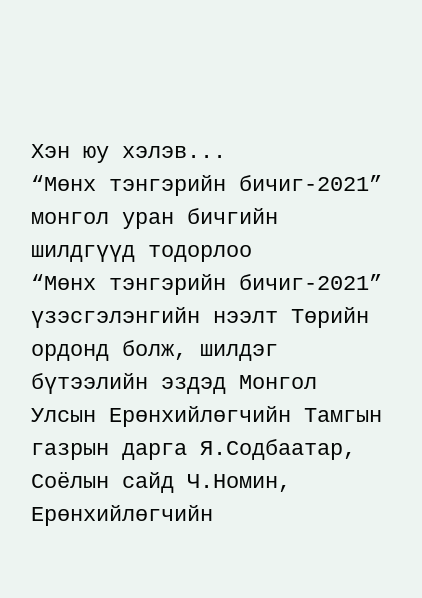Хэн юу хэлэв...
“Мөнх тэнгэрийн бичиг-2021” монгол уран бичгийн шилдгүүд тодорлоо
“Мөнх тэнгэрийн бичиг-2021” үзэсгэлэнгийн нээлт Төрийн ордонд болж, шилдэг бүтээлийн эздэд Монгол Улсын Ерөнхийлөгчийн Тамгын газрын дарга Я.Содбаатар, Соёлын сайд Ч.Номин, Ерөнхийлөгчийн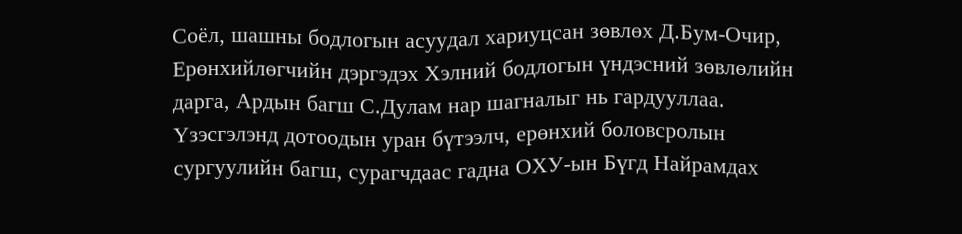Соёл, шашны бодлогын асуудал хариуцсан зөвлөх Д.Бум-Очир, Ерөнхийлөгчийн дэргэдэх Хэлний бодлогын үндэсний зөвлөлийн дарга, Ардын багш С.Дулам нар шагналыг нь гардууллаа.
Үзэсгэлэнд дотоодын уран бүтээлч, ерөнхий боловсролын сургуулийн багш, сурагчдаас гадна ОХУ-ын Бүгд Найрамдах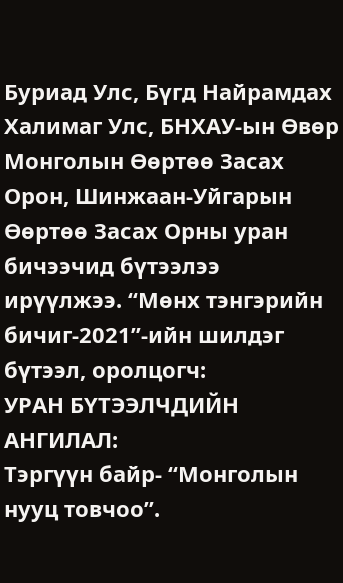Буриад Улс, Бүгд Найрамдах Халимаг Улс, БНХАУ-ын Өвөр Монголын Өөртөө Засах Орон, Шинжаан-Уйгарын Өөртөө Засах Орны уран бичээчид бүтээлээ ирүүлжээ. “Мөнх тэнгэрийн бичиг-2021”-ийн шилдэг бүтээл, оролцогч:
УРАН БҮТЭЭЛЧДИЙН АНГИЛАЛ:
Тэргүүн байр- “Монголын нууц товчоо”.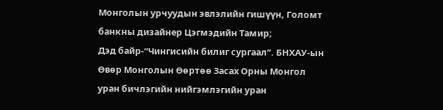Монголын урчуудын эвлэлийн гишүүн, Голомт банкны дизайнер Цэгмэдийн Тамир;
Дэд байр-“Чингисийн билиг сургаал”. БНХАУ-ын Өвөр Монголын Өөртөө Засах Орны Монгол уран бичлэгийн нийгэмлэгийн уран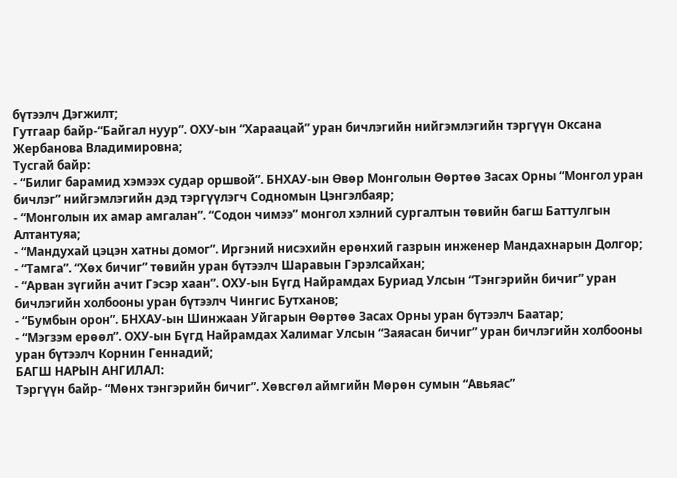бүтээлч Дэгжилт;
Гутгаар байр-“Байгал нуур”. ОХУ-ын “Хараацай” уран бичлэгийн нийгэмлэгийн тэргүүн Оксана Жербанова Владимировна;
Тусгай байр:
- “Билиг барамид хэмээх судар оршвой”. БНХАУ-ын Өвөр Монголын Өөртөө Засах Орны “Монгол уран бичлэг” нийгэмлэгийн дэд тэргүүлэгч Содномын Цэнгэлбаяр;
- “Монголын их амар амгалан”. “Содон чимээ” монгол хэлний сургалтын төвийн багш Баттулгын Алтантуяа;
- “Мандухай цэцэн хатны домог”. Иргэний нисэхийн ерөнхий газрын инженер Мандахнарын Долгор;
- “Тамга”. “Хөх бичиг” төвийн уран бүтээлч Шаравын Гэрэлсайхан;
- “Арван зүгийн ачит Гэсэр хаан”. ОХУ-ын Бүгд Найрамдах Буриад Улсын “Тэнгэрийн бичиг” уран бичлэгийн холбооны уран бүтээлч Чингис Бутханов;
- “Бумбын орон”. БНХАУ-ын Шинжаан Уйгарын Өөртөө Засах Орны уран бүтээлч Баатар;
- “Мэгзэм ерөөл”. ОХУ-ын Бүгд Найрамдах Халимаг Улсын “Заяасан бичиг” уран бичлэгийн холбооны уран бүтээлч Корнин Геннадий;
БАГШ НАРЫН АНГИЛАЛ:
Тэргүүн байр- “Мөнх тэнгэрийн бичиг”. Хөвсгөл аймгийн Мөрөн сумын “Авьяас”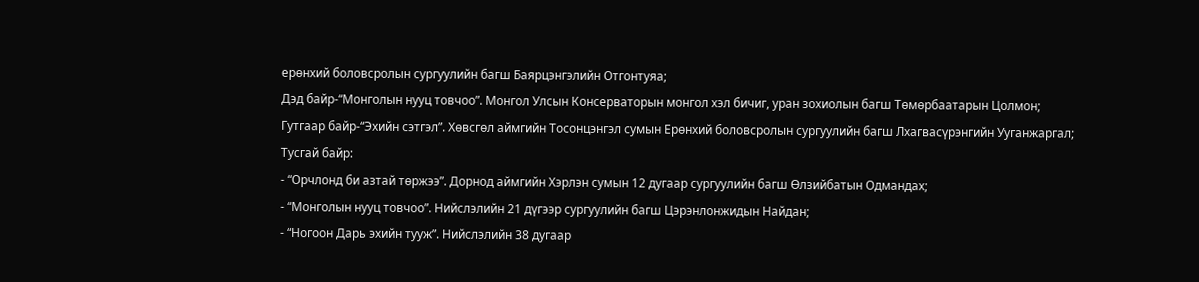ерөнхий боловсролын сургуулийн багш Баярцэнгэлийн Отгонтуяа;
Дэд байр-“Монголын нууц товчоо”. Монгол Улсын Консерваторын монгол хэл бичиг, уран зохиолын багш Төмөрбаатарын Цолмон;
Гутгаар байр-“Эхийн сэтгэл”. Хөвсгөл аймгийн Тосонцэнгэл сумын Ерөнхий боловсролын сургуулийн багш Лхагвасүрэнгийн Ууганжаргал;
Тусгай байр:
- “Орчлонд би азтай төржээ”. Дорнод аймгийн Хэрлэн сумын 12 дугаар сургуулийн багш Өлзийбатын Одмандах;
- “Монголын нууц товчоо”. Нийслэлийн 21 дүгээр сургуулийн багш Цэрэнлонжидын Найдан;
- “Ногоон Дарь эхийн тууж”. Нийслэлийн 38 дугаар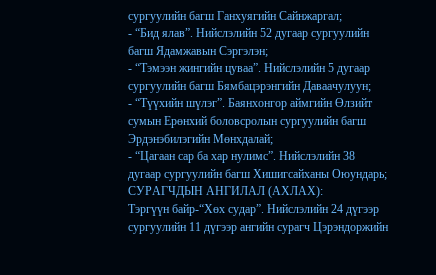сургуулийн багш Ганхуягийн Сайнжаргал;
- “Бид ялав”. Нийслэлийн 52 дугаар сургуулийн багш Ядамжавын Сэргэлэн;
- “Тэмээн жингийн цуваа”. Нийслэлийн 5 дугаар сургуулийн багш Бямбацэрэнгийн Даваачулуун;
- “Түүхийн шүлэг”. Баянхонгор аймгийн Өлзийт сумын Ерөнхий боловсролын сургуулийн багш Эрдэнэбилэгийн Мөнхдалай;
- “Цагаан сар ба хар нулимс”. Нийслэлийн 38 дугаар сургуулийн багш Хишигсайханы Оюундарь;
СУРАГЧДЫН АНГИЛАЛ (АХЛАХ):
Тэргүүн байр-“Хөх судар”. Нийслэлийн 24 дүгээр сургуулийн 11 дүгээр ангийн сурагч Цэрэндоржийн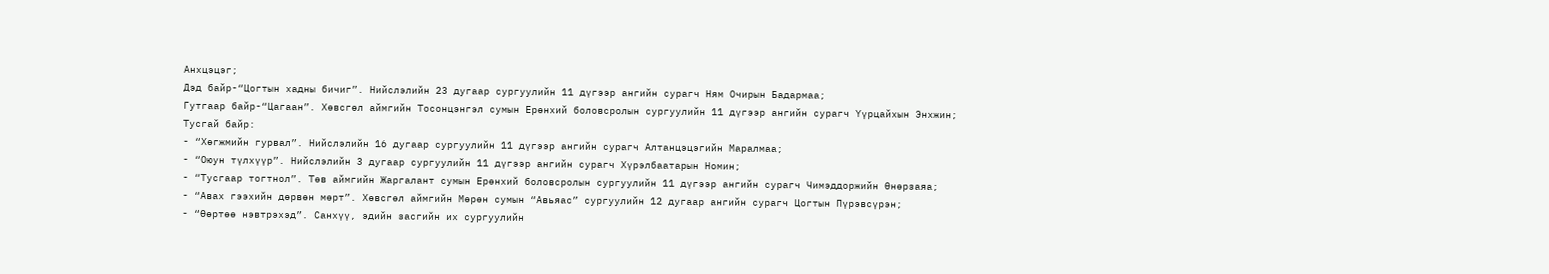Анхцэцэг;
Дэд байр-“Цогтын хадны бичиг”. Нийслэлийн 23 дугаар сургуулийн 11 дүгээр ангийн сурагч Ням Очирын Бадармаа;
Гутгаар байр-“Цагаан”. Хөвсгөл аймгийн Тосонцэнгэл сумын Ерөнхий боловсролын сургуулийн 11 дүгээр ангийн сурагч Үүрцайхын Энхжин;
Тусгай байр:
- “Хөгжмийн гурвал”. Нийслэлийн 16 дугаар сургуулийн 11 дүгээр ангийн сурагч Алтанцэцэгийн Маралмаа;
- “Оюун түлхүүр”. Нийслэлийн 3 дугаар сургуулийн 11 дүгээр ангийн сурагч Хүрэлбаатарын Номин;
- “Тусгаар тогтнол”. Төв аймгийн Жаргалант сумын Ерөнхий боловсролын сургуулийн 11 дүгээр ангийн сурагч Чимэддоржийн Өнөрзаяа;
- “Авах гээхийн дөрвөн мөрт”. Хөвсгөл аймгийн Мөрөн сумын “Авьяас” сургуулийн 12 дугаар ангийн сурагч Цогтын Пүрэвсүрэн;
- “Өөртөө нэвтрэхэд”. Санхүү, эдийн засгийн их сургуулийн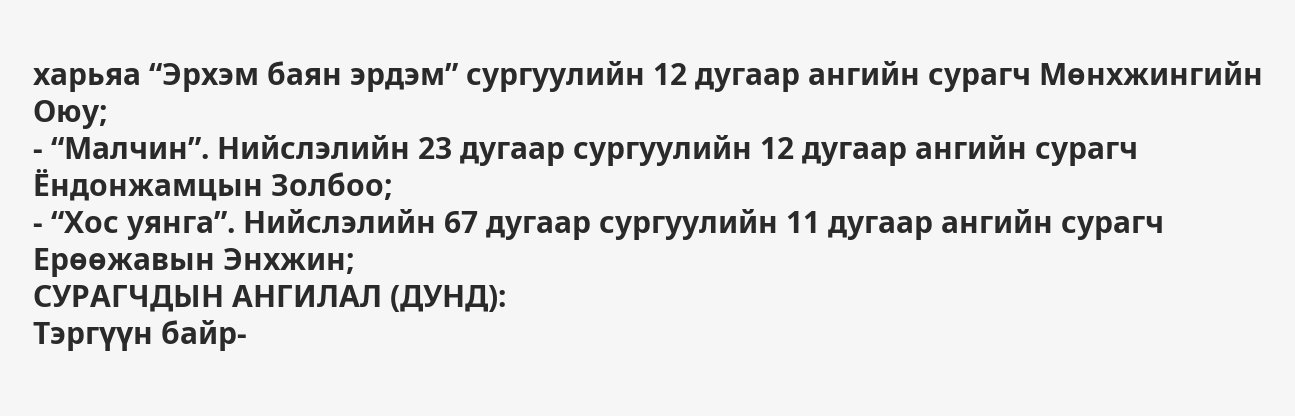харьяа “Эрхэм баян эрдэм” сургуулийн 12 дугаар ангийн сурагч Мөнхжингийн Оюу;
- “Малчин”. Нийслэлийн 23 дугаар сургуулийн 12 дугаар ангийн сурагч Ёндонжамцын Золбоо;
- “Хос уянга”. Нийслэлийн 67 дугаар сургуулийн 11 дугаар ангийн сурагч Ерөөжавын Энхжин;
СУРАГЧДЫН АНГИЛАЛ (ДУНД):
Тэргүүн байр-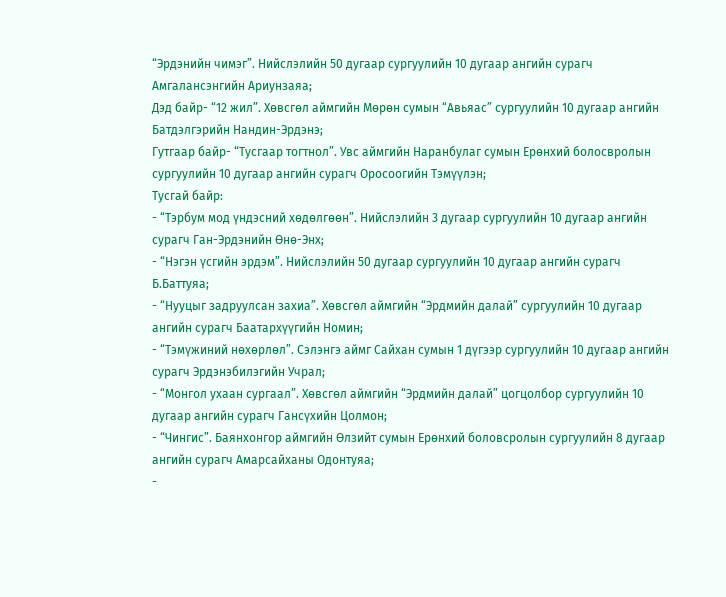“Эрдэнийн чимэг”. Нийслэлийн 50 дугаар сургуулийн 10 дугаар ангийн сурагч Амгалансэнгийн Ариунзаяа;
Дэд байр- “12 жил”. Хөвсгөл аймгийн Мөрөн сумын “Авьяас” сургуулийн 10 дугаар ангийн Батдэлгэрийн Нандин-Эрдэнэ;
Гутгаар байр- “Тусгаар тогтнол”. Увс аймгийн Наранбулаг сумын Ерөнхий болосвролын сургуулийн 10 дугаар ангийн сурагч Оросоогийн Тэмүүлэн;
Тусгай байр:
- “Тэрбум мод үндэсний хөдөлгөөн”. Нийслэлийн 3 дугаар сургуулийн 10 дугаар ангийн сурагч Ган-Эрдэнийн Өнө-Энх;
- “Нэгэн үсгийн эрдэм”. Нийслэлийн 50 дугаар сургуулийн 10 дугаар ангийн сурагч Б.Баттуяа;
- “Нууцыг задруулсан захиа”. Хөвсгөл аймгийн “Эрдмийн далай” сургуулийн 10 дугаар ангийн сурагч Баатархүүгийн Номин;
- “Тэмүжиний нөхөрлөл”. Сэлэнгэ аймг Сайхан сумын 1 дүгээр сургуулийн 10 дугаар ангийн сурагч Эрдэнэбилэгийн Учрал;
- “Монгол ухаан сургаал”. Хөвсгөл аймгийн “Эрдмийн далай” цогцолбор сургуулийн 10 дугаар ангийн сурагч Гансүхийн Цолмон;
- “Чингис”. Баянхонгор аймгийн Өлзийт сумын Ерөнхий боловсролын сургуулийн 8 дугаар ангийн сурагч Амарсайханы Одонтуяа;
-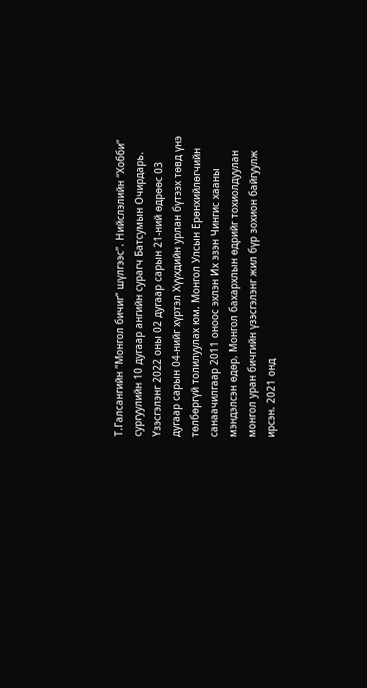Т.Галсангийн “Монгол бичиг” шүлгээс”. Нийслэлийн “Хобби” сургуулийн 10 дугаар ангийн сурагч Батсумын Очирдарь.
Үзэсгэлэнг 2022 оны 02 дугаар сарын 21-ний өдрөөс 03 дугаар сарын 04-нийг хүртэл Хүүхдийн урлан бүтээх төвд үнэ төлбөргүй толилуулах юм. Монгол Улсын Ерөнхийлөгчийн санаачилгаар 2011 оноос эхлэн Их эзэн Чингис хааны мэндэлсэн өдөр, Монгол бахархлын өдрийг тохиолдуулан монгол уран бичгийн үзэсгэлэнг жил бүр зохион байгуулж ирсэн. 2021 онд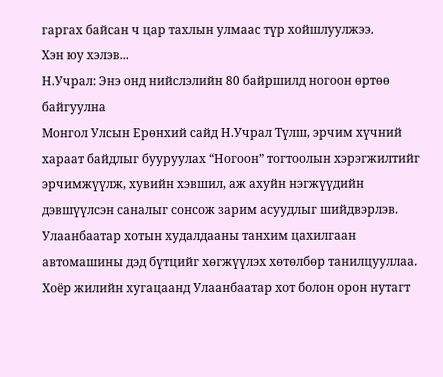гаргах байсан ч цар тахлын улмаас түр хойшлуулжээ.
Хэн юу хэлэв...
Н.Учрал: Энэ онд нийслэлийн 80 байршилд ногоон өртөө байгуулна
Монгол Улсын Ерөнхий сайд Н.Учрал Түлш, эрчим хүчний хараат байдлыг бууруулах “Ногоон” тогтоолын хэрэгжилтийг эрчимжүүлж, хувийн хэвшил, аж ахуйн нэгжүүдийн дэвшүүлсэн саналыг сонсож зарим асуудлыг шийдвэрлэв.
Улаанбаатар хотын худалдааны танхим цахилгаан автомашины дэд бүтцийг хөгжүүлэх хөтөлбөр танилцууллаа.
Хоёр жилийн хугацаанд Улаанбаатар хот болон орон нутагт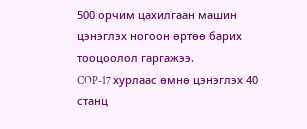500 орчим цахилгаан машин цэнэглэх ногоон өртөө барих тооцоолол гаргажээ.
COP-17 хурлаас өмнө цэнэглэх 40 станц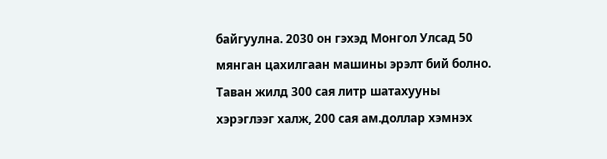байгуулна. 2030 он гэхэд Монгол Улсад 50 мянган цахилгаан машины эрэлт бий болно.
Таван жилд 300 сая литр шатахууны хэрэглээг халж, 200 сая ам.доллар хэмнэх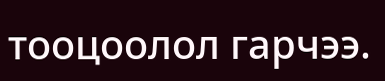тооцоолол гарчээ.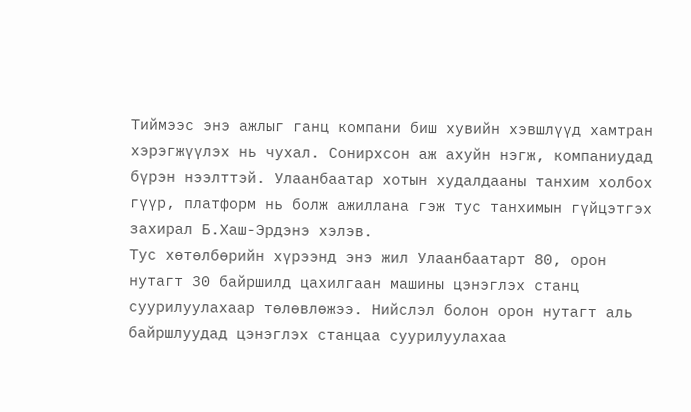Тиймээс энэ ажлыг ганц компани биш хувийн хэвшлүүд хамтран хэрэгжүүлэх нь чухал. Сонирхсон аж ахуйн нэгж, компаниудад бүрэн нээлттэй. Улаанбаатар хотын худалдааны танхим холбох гүүр, платформ нь болж ажиллана гэж тус танхимын гүйцэтгэх захирал Б.Хаш-Эрдэнэ хэлэв.
Тус хөтөлбөрийн хүрээнд энэ жил Улаанбаатарт 80, орон нутагт 30 байршилд цахилгаан машины цэнэглэх станц суурилуулахаар төлөвлөжээ. Нийслэл болон орон нутагт аль байршлуудад цэнэглэх станцаа суурилуулахаа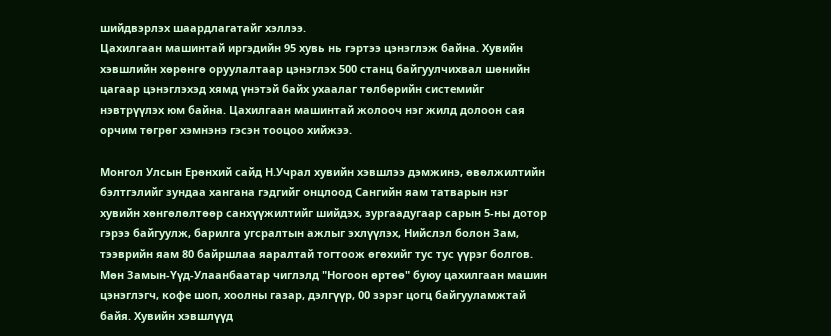шийдвэрлэх шаардлагатайг хэллээ.
Цахилгаан машинтай иргэдийн 95 хувь нь гэртээ цэнэглэж байна. Хувийн хэвшлийн хөрөнгө оруулалтаар цэнэглэх 500 станц байгуулчихвал шөнийн цагаар цэнэглэхэд хямд үнэтэй байх ухаалаг төлбөрийн системийг нэвтрүүлэх юм байна. Цахилгаан машинтай жолооч нэг жилд долоон сая орчим төгрөг хэмнэнэ гэсэн тооцоо хийжээ.

Монгол Улсын Ерөнхий сайд Н.Учрал хувийн хэвшлээ дэмжинэ, өвөлжилтийн бэлтгэлийг зундаа хангана гэдгийг онцлоод Сангийн яам татварын нэг хувийн хөнгөлөлтөөр санхүүжилтийг шийдэх, зургаадугаар сарын 5-ны дотор гэрээ байгуулж, барилга угсралтын ажлыг эхлүүлэх, Нийслэл болон Зам, тээврийн яам 80 байршлаа яаралтай тогтоож өгөхийг тус тус үүрэг болгов.
Мөн Замын-Үүд-Улаанбаатар чиглэлд "Ногоон өртөө" буюу цахилгаан машин цэнэглэгч, кофе шоп, хоолны газар, дэлгүүр, 00 зэрэг цогц байгууламжтай байя. Хувийн хэвшлүүд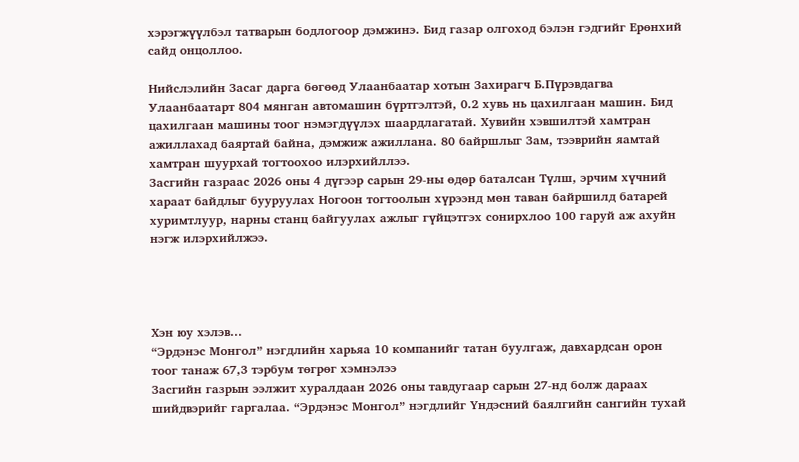хэрэгжүүлбэл татварын бодлогоор дэмжинэ. Бид газар олгоход бэлэн гэдгийг Ерөнхий сайд онцоллоо.

Нийслэлийн Засаг дарга бөгөөд Улаанбаатар хотын Захирагч Б.Пүрэвдагва Улаанбаатарт 804 мянган автомашин бүртгэлтэй, 0.2 хувь нь цахилгаан машин. Бид цахилгаан машины тоог нэмэгдүүлэх шаардлагатай. Хувийн хэвшилтэй хамтран ажиллахад баяртай байна, дэмжиж ажиллана. 80 байршлыг Зам, тээврийн яамтай хамтран шуурхай тогтоохоо илэрхийллээ.
Засгийн газраас 2026 оны 4 дүгээр сарын 29-ны өдөр баталсан Түлш, эрчим хүчний хараат байдлыг бууруулах Ногоон тогтоолын хүрээнд мөн таван байршилд батарей хуримтлуур, нарны станц байгуулах ажлыг гүйцэтгэх сонирхлоо 100 гаруй аж ахуйн нэгж илэрхийлжээ.




Хэн юу хэлэв...
“Эрдэнэс Монгол” нэгдлийн харьяа 10 компанийг татан буулгаж, давхардсан орон тоог танаж 67,3 тэрбум төгрөг хэмнэлээ
Засгийн газрын ээлжит хуралдаан 2026 оны тавдугаар сарын 27-нд болж дараах шийдвэрийг гаргалаа. “Эрдэнэс Монгол” нэгдлийг Үндэсний баялгийн сангийн тухай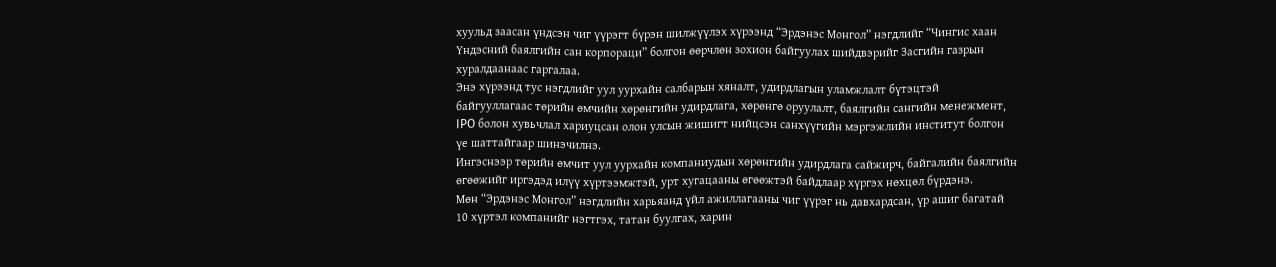хуульд заасан үндсэн чиг үүрэгт бүрэн шилжүүлэх хүрээнд “Эрдэнэс Монгол” нэгдлийг “Чингис хаан Үндэсний баялгийн сан корпораци” болгон өөрчлөн зохион байгуулах шийдвэрийг Засгийн газрын хуралдаанаас гаргалаа.
Энэ хүрээнд тус нэгдлийг уул уурхайн салбарын хяналт, удирдлагын уламжлалт бүтэцтэй байгууллагаас төрийн өмчийн хөрөнгийн удирдлага, хөрөнгө оруулалт, баялгийн сангийн менежмент, IPO болон хувьчлал хариуцсан олон улсын жишигт нийцсэн санхүүгийн мэргэжлийн институт болгон үе шаттайгаар шинэчилнэ.
Ингэснээр төрийн өмчит уул уурхайн компаниудын хөрөнгийн удирдлага сайжирч, байгалийн баялгийн өгөөжийг иргэдэд илүү хүртээмжтэй, урт хугацааны өгөөжтэй байдлаар хүргэх нөхцөл бүрдэнэ.
Мөн “Эрдэнэс Монгол” нэгдлийн харьяанд үйл ажиллагааны чиг үүрэг нь давхардсан, үр ашиг багатай 10 хүртэл компанийг нэгтгэх, татан буулгах, харин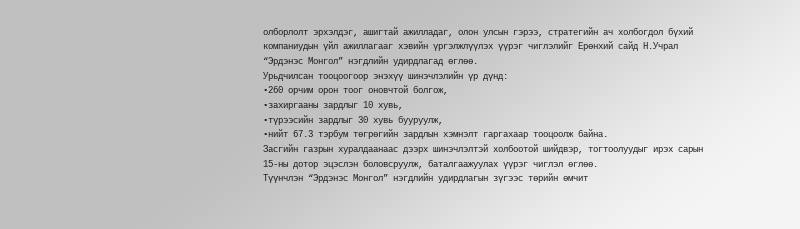олборлолт эрхэлдэг, ашигтай ажилладаг, олон улсын гэрээ, стратегийн ач холбогдол бүхий компаниудын үйл ажиллагааг хэвийн үргэлжлүүлэх үүрэг чиглэлийг Ерөнхий сайд Н.Учрал “Эрдэнэс Монгол” нэгдлийн удирдлагад өглөө.
Урьдчилсан тооцоогоор энэхүү шинэчлэлийн үр дүнд:
•260 орчим орон тоог оновчтой болгож,
•захиргааны зардлыг 10 хувь,
•түрээсийн зардлыг 30 хувь бууруулж,
•нийт 67.3 тэрбум төгрөгийн зардлын хэмнэлт гаргахаар тооцоолж байна.
Засгийн газрын хуралдаанаас дээрх шинэчлэлтэй холбоотой шийдвэр, тогтоолуудыг ирэх сарын 15-ны дотор эцэслэн боловсруулж, баталгаажуулах үүрэг чиглэл өглөө.
Түүнчлэн “Эрдэнэс Монгол” нэгдлийн удирдлагын зүгээс төрийн өмчит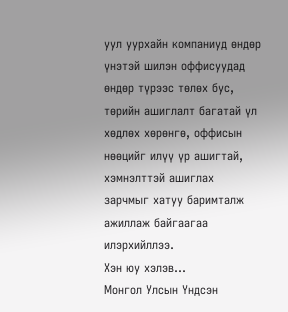уул уурхайн компаниуд өндөр үнэтэй шилэн оффисуудад өндөр түрээс төлөх бус, төрийн ашиглалт багатай үл хөдлөх хөрөнгө, оффисын нөөцийг илүү үр ашигтай, хэмнэлттэй ашиглах зарчмыг хатуу баримталж ажиллаж байгаагаа илэрхийллээ.
Хэн юу хэлэв...
Монгол Улсын Үндсэн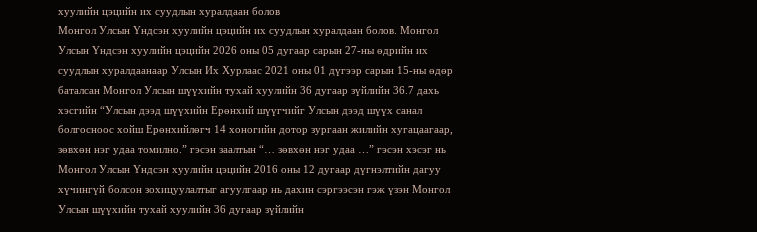хуулийн цэцийн их суудлын хуралдаан болов
Монгол Улсын Үндсэн хуулийн цэцийн их суудлын хуралдаан болов. Монгол Улсын Үндсэн хуулийн цэцийн 2026 оны 05 дугаар сарын 27-ны өдрийн их суудлын хуралдаанаар Улсын Их Хурлаас 2021 оны 01 дүгээр сарын 15-ны өдөр баталсан Монгол Улсын шүүхийн тухай хуулийн 36 дугаар зүйлийн 36.7 дахь хэсгийн “Улсын дээд шүүхийн Ерөнхий шүүгчийг Улсын дээд шүүх санал болгосноос хойш Ерөнхийлөгч 14 хоногийн дотор зургаан жилийн хугацаагаар, зөвхөн нэг удаа томилно.” гэсэн заалтын “… зөвхөн нэг удаа …” гэсэн хэсэг нь Монгол Улсын Үндсэн хуулийн цэцийн 2016 оны 12 дугаар дүгнэлтийн дагуу хүчингүй болсон зохицуулалтыг агуулгаар нь дахин сэргээсэн гэж үзэн Монгол Улсын шүүхийн тухай хуулийн 36 дугаар зүйлийн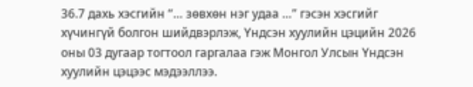36.7 дахь хэсгийн “… зөвхөн нэг удаа …” гэсэн хэсгийг хүчингүй болгон шийдвэрлэж, Үндсэн хуулийн цэцийн 2026 оны 03 дугаар тогтоол гаргалаа гэж Монгол Улсын Үндсэн хуулийн цэцээс мэдээллээ.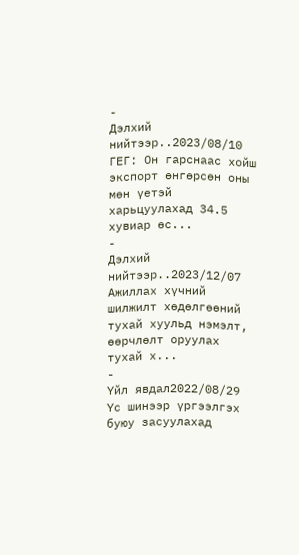-
Дэлхий нийтээр..2023/08/10
ГЕГ: Он гарснаас хойш экспорт өнгөрсөн оны мөн үетэй харьцуулахад 34.5 хувиар өс...
-
Дэлхий нийтээр..2023/12/07
Ажиллах хүчний шилжилт хөдөлгөөний тухай хуульд нэмэлт, өөрчлөлт оруулах тухай х...
-
Үйл явдал2022/08/29
Үс шинээр үргээлгэх буюу засуулахад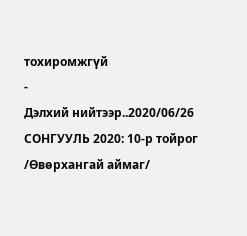тохиромжгүй
-
Дэлхий нийтээр..2020/06/26
СОНГУУЛЬ 2020: 10-р тойрог /Өвөрхангай аймаг/